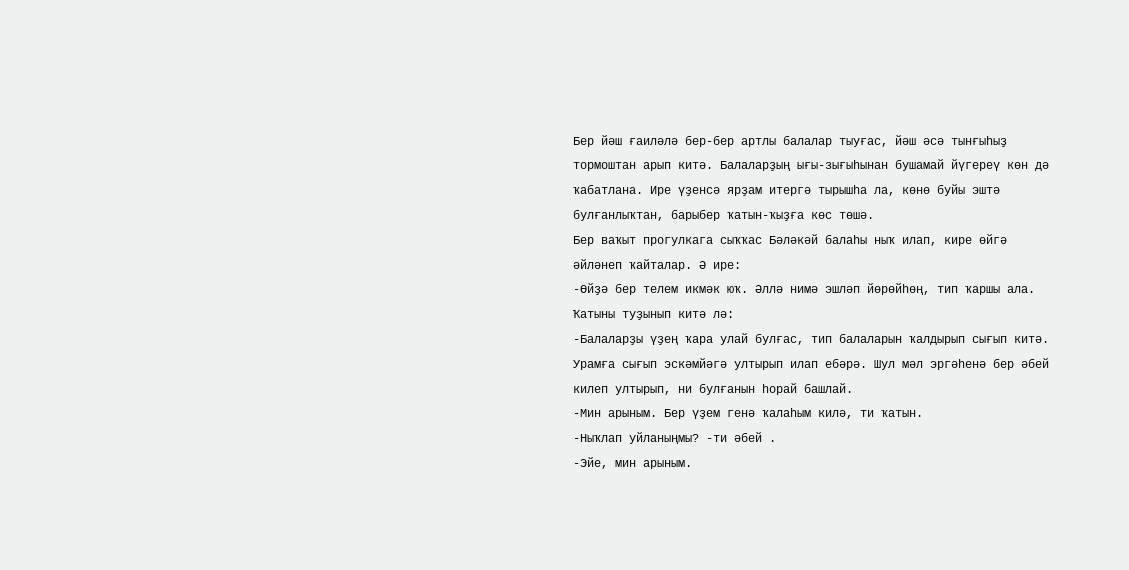Бер йәш ғаиләлә бер-бер артлы балалар тыуғас, йәш әсә тынғыһыҙ тормоштан арып китә. Балаларҙың ығы-зығыһынан бушамай йүгереү көн дә ҡабатлана. Ире үҙенсә ярҙам итергә тырышһа ла, көнө буйы эштә булғанлыҡтан, барыбер ҡатын-ҡыҙға көс төшә.
Бер ваҡыт прогулкага сыҡҡас Бәләкәй балаһы ныҡ илап, кире өйгә әйләнеп ҡайталар. Ә ире:
-Өйҙә бер телем икмәк юҡ. Әллә нимә эшләп йөрөйһөң, тип ҡаршы ала.
Ҡатыны туҙынып китә лә:
-Балаларҙы үҙең ҡара улай булғас, тип балаларын ҡалдырып сығып китә. Урамға сығып эскәмйәгә ултырып илап ебәрә. Шул мәл эргәһенә бер әбей килеп ултырып, ни булғанын һорай башлай.
-Мин арыным. Бер үҙем генә ҡалаһым килә, ти ҡатын.
-Ныҡлап уйланыңмы? -ти әбей .
-Эйе, мин арыным.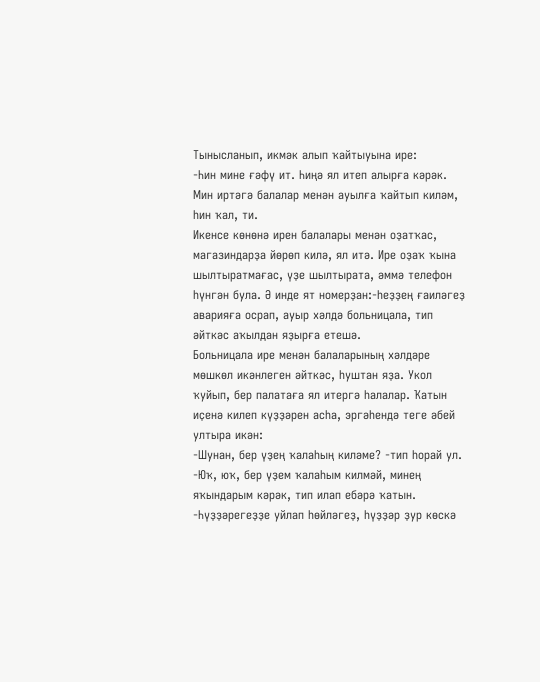Тынысланып, икмәк алып ҡайтыуына ире:
-Һин мине ғәфү ит. Һиңә ял итеп алырға кәрәк. Мин иртәгә балалар менән ауылға ҡайтып киләм, һин ҡал, ти.
Икенсе көнөнә ирен балалары менән оҙатҡас, магазиндарҙа йөрөп килә, ял итә. Ире оҙаҡ ҡына шылтыратмағас, үҙе шылтырата, әммә телефон һүнгән була. Ә инде ят номерҙан:-һеҙҙең ғаиләгеҙ аварияға осрап, ауыр хәлдә больницала, тип әйткәс аҡылдан яҙырға етешә.
Больницала ире менән балаларының хәлдәре мөшкөл икәнлеген әйткәс, һуштан яҙа. Укол ҡуйып, бер палатаға ял итергә һалалар. Ҡатын иҫенә килеп күҙҙәрен асһа, эргәһендә теге әбей ултыра икән:
-Шунан, бер үҙең ҡалаһың киләме? -тип һорай ул.
-Юҡ, юҡ, бер үҙем ҡалаһым килмәй, минең яҡындарым кәрәк, тип илап ебәрә ҡатын.
-Һүҙҙәрегеҙҙе уйлап һөйләгеҙ, һүҙҙәр ҙур көскә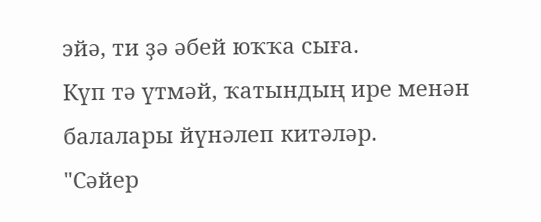эйә, ти ҙә әбей юҡҡа сыға.
Күп тә үтмәй, ҡатындың ире менән балалары йүнәлеп китәләр.
"Сәйер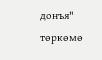донъя" төркөмө